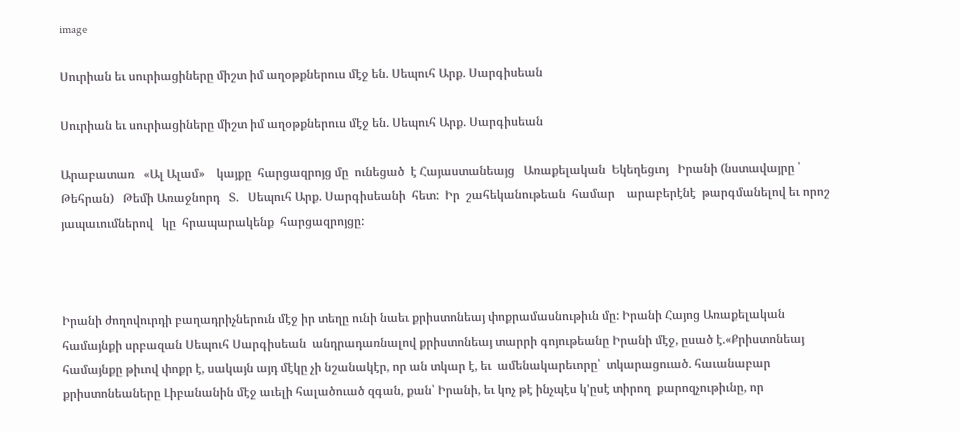image

Սուրիան եւ սուրիացիները միշտ իմ աղօթքներուս մէջ են. Սեպուհ Արք. Սարգիսեան

Սուրիան եւ սուրիացիները միշտ իմ աղօթքներուս մէջ են. Սեպուհ Արք. Սարգիսեան

Արաբատառ   «Ալ Ալամ»    կայքը  հարցազրոյց մը  ունեցած  է Հայաստանեայց   Առաքելական  Եկեղեցւոյ   Իրանի (նստավայրը ՝ Թեհրան)   Թեմի Առաջնորդ   Տ.   Սեպուհ Արք. Սարգիսեանի  հետ:  Իր  շահեկանութեան  համար    արաբերէնէ  թարգմանելով եւ որոշ յապաւումներով   կը  հրապարակենք  հարցազրոյցը:



Իրանի ժողովուրդի բաղադրիչներուն մէջ իր տեղը ունի նաեւ քրիստոնեայ փոքրամասնութիւն մը: Իրանի Հայոց Առաքելական համայնքի սրբազան Սեպուհ Սարգիսեան  անդրադառնալով քրիստոնեայ տարրի գոյութեանը Իրանի մէջ, ըսած է.«Քրիստոնեայ համայնքը թիւով փոքր է, սակայն այդ մէկը չի նշանակէր, որ ան տկար է, եւ  ամենակարեւորը՝  տկարացուած. հաւանաբար քրիստոնեաները Լիբանանին մէջ աւելի հալածուած զգան, քան՝ Իրանի, եւ կոչ թէ ինչպէս կ'ըսէ տիրող  քարոզչութիւնը, որ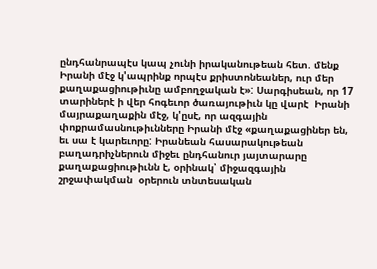ընդհանրապէս կապ չունի իրականութեան հետ. մենք Իրանի մէջ կ'ապրինք որպէս քրիստոնեաներ, ուր մեր քաղաքացիութիւնը ամբողջական է»: Սարգիսեան, որ 17 տարիներէ ի վեր հոգեւոր ծառայութիւն կը վարէ  Իրանի մայրաքաղաքին մէջ, կ'ըսէ, որ ազգային փոքրամասնութիւնները Իրանի մէջ «քաղաքացիներ են, եւ սա է կարեւորը: Իրանեան հասարակութեան բաղադրիչներուն միջեւ ընդհանուր յայտարարը  քաղաքացիութիւնն է, օրինակ՝ միջազգային շրջափակման  օրերուն տնտեսական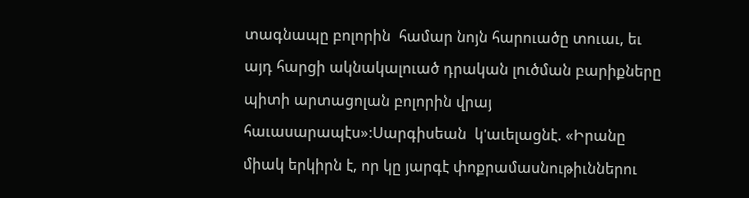տագնապը բոլորին  համար նոյն հարուածը տուաւ, եւ այդ հարցի ակնակալուած դրական լուծման բարիքները պիտի արտացոլան բոլորին վրայ հաւասարապէս»:Սարգիսեան  կ'աւելացնէ. «Իրանը միակ երկիրն է, որ կը յարգէ փոքրամասնութիւններու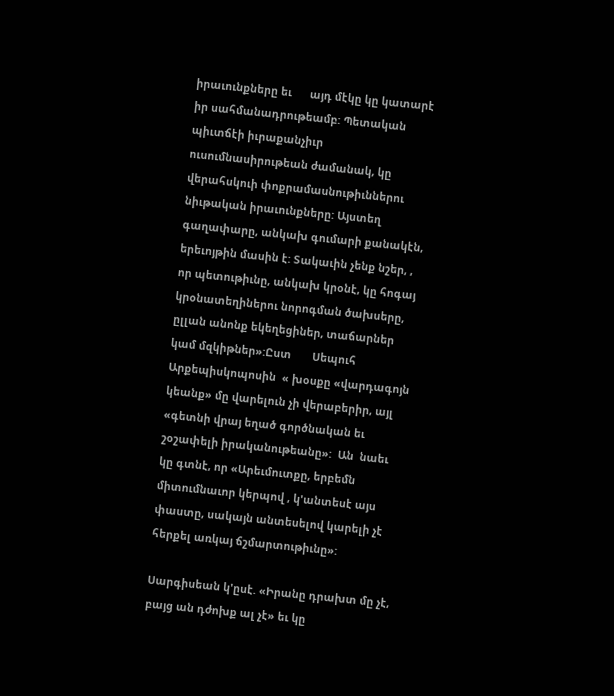իրաւունքները եւ      այդ մէկը կը կատարէ  իր սահմանադրութեամբ: Պետական պիւտճէի իւրաքանչիւր ուսումնասիրութեան ժամանակ, կը վերահսկուի փոքրամասնութիւններու նիւթական իրաւունքները: Այստեղ գաղափարը, անկախ գումարի քանակէն, երեւոյթին մասին է: Տակաւին չենք նշեր, , որ պետութիւնը, անկախ կրօնէ, կը հոգայ կրօնատեղիներու նորոգման ծախսերը, ըլլան անոնք եկեղեցիներ, տաճարներ կամ մզկիթներ»:Ըստ       Սեպուհ Արքեպիսկոպոսին  « խօսքը «վարդագոյն կեանք» մը վարելուն չի վերաբերիր, այլ «գետնի վրայ եղած գործնական եւ շօշափելի իրականութեանը»:  Ան  նաեւ  կը գտնէ, որ «Արեւմուտքը, երբեմն միտումնաւոր կերպով , կ'անտեսէ այս փաստը, սակայն անտեսելով կարելի չէ հերքել առկայ ճշմարտութիւնը»:

Սարգիսեան կ'ըսէ. «Իրանը դրախտ մը չէ, բայց ան դժոխք ալ չէ» եւ կը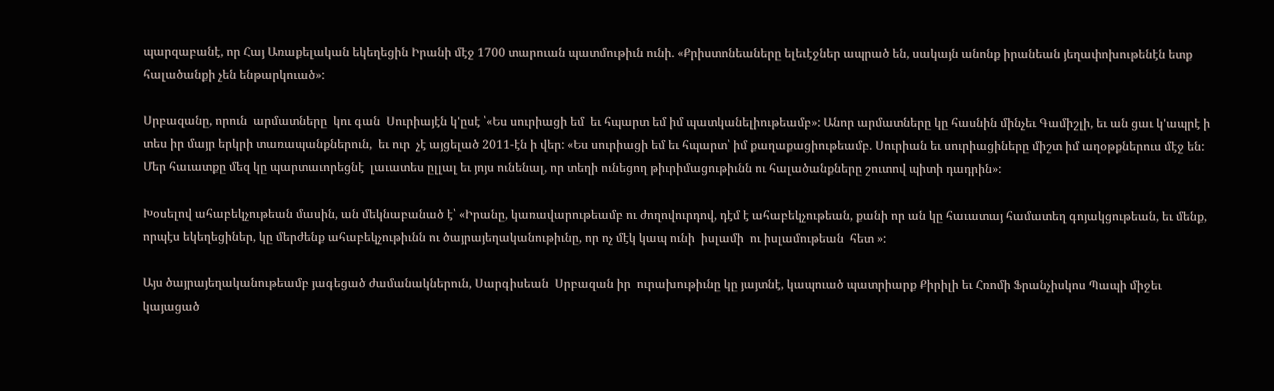պարզաբանէ, որ Հայ Առաքելական եկեղեցին Իրանի մէջ 1700 տարուան պատմութիւն ունի. «Քրիստոնեաները ելեւէջներ ապրած են, սակայն անոնք իրանեան յեղափոխութենէն ետք հալածանքի չեն ենթարկուած»:

Սրբազանը, որուն  արմատները  կու գան  Սուրիայէն կ'ըսէ ՝«Ես սուրիացի եմ  եւ հպարտ եմ իմ պատկանելիութեամբ»: Անոր արմատները կը հասնին մինչեւ Գամիշլի, եւ ան ցաւ կ'ապրէ ի տես իր մայր երկրի տառապանքներուն,  եւ ուր  չէ այցելած 2011-էն ի վեր: «Ես սուրիացի եմ եւ հպարտ՝ իմ քաղաքացիութեամբ. Սուրիան եւ սուրիացիները միշտ իմ աղօթքներուս մէջ են: Մեր հաւատքը մեզ կը պարտաւորեցնէ  լաւատես ըլլալ եւ յոյս ունենալ, որ տեղի ունեցող թիւրիմացութիւնն ու հալածանքները շուտով պիտի դադրին»:

Խօսելով ահաբեկչութեան մասին, ան մեկնաբանած է՝ «Իրանը, կառավարութեամբ ու ժողովուրդով, դէմ է ահաբեկչութեան, քանի որ ան կը հաւատայ համատեղ գոյակցութեան, եւ մենք, որպէս եկեղեցիներ, կը մերժենք ահաբեկչութիւնն ու ծայրայեղականութիւնը, որ ոչ մէկ կապ ունի  իսլամի  ու իսլամութեան  հետ »:

Այս ծայրայեղականութեամբ յագեցած ժամանակներուն, Սարգիսեան  Սրբազան իր  ուրախութիւնը կը յայտնէ, կապուած պատրիարք Քիրիլի եւ Հռոմի Ֆրանչիսկոս Պապի միջեւ կայացած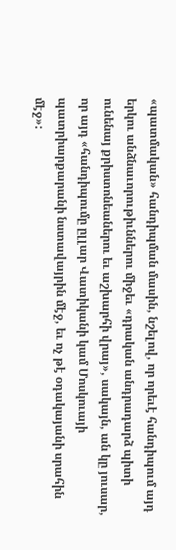«պատմական» հանդիպման մասին, նշելով, որ որեւէ հանդիպում այդ երկու անձնաւորութիւններու միջեւ «դրական անդրադարձ պիտի ունենայ քրիստոնեաներու եւ աշխարհի վրայ», սակայն, ան կը յուսար, որ այդ «հանդիպումը ըլլար Վատիկանի կամ Մոսկուայի պատրիարքարանի նստավայրին մէջ, եւ ոչ թէ օդակայանի սրահին մէջ»: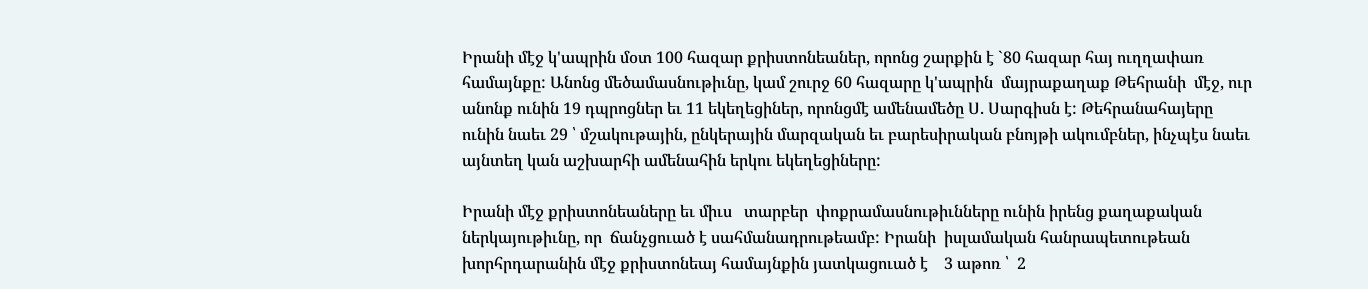Իրանի մէջ կ'ապրին մօտ 100 հազար քրիստոնեաներ, որոնց շարքին է `80 հազար հայ ուղղափառ համայնքը: Անոնց մեծամասնութիւնը, կամ շուրջ 60 հազարը կ'ապրին  մայրաքաղաք Թեհրանի  մէջ, ուր անոնք ունին 19 դպրոցներ եւ 11 եկեղեցիներ, որոնցմէ ամենամեծը Ս. Սարգիսն է: Թեհրանահայերը ունին նաեւ 29 ՝ մշակութային, ընկերային մարզական եւ բարեսիրական բնոյթի ակումբներ, ինչպէս նաեւ այնտեղ կան աշխարհի ամենահին երկու եկեղեցիները:

Իրանի մէջ քրիստոնեաները եւ միւս   տարբեր  փոքրամասնութիւնները ունին իրենց քաղաքական ներկայութիւնը, որ  ճանչցուած է սահմանադրութեամբ: Իրանի  իսլամական հանրապետութեան   խորհրդարանին մէջ քրիստոնեայ համայնքին յատկացուած է    3 աթոռ ՝  2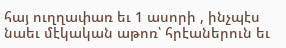հայ ուղղափառ եւ 1 ասորի , ինչպէս նաեւ մէկական աթոռ՝ հրէաներուն եւ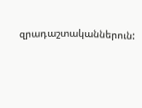զրադաշտականներուն: